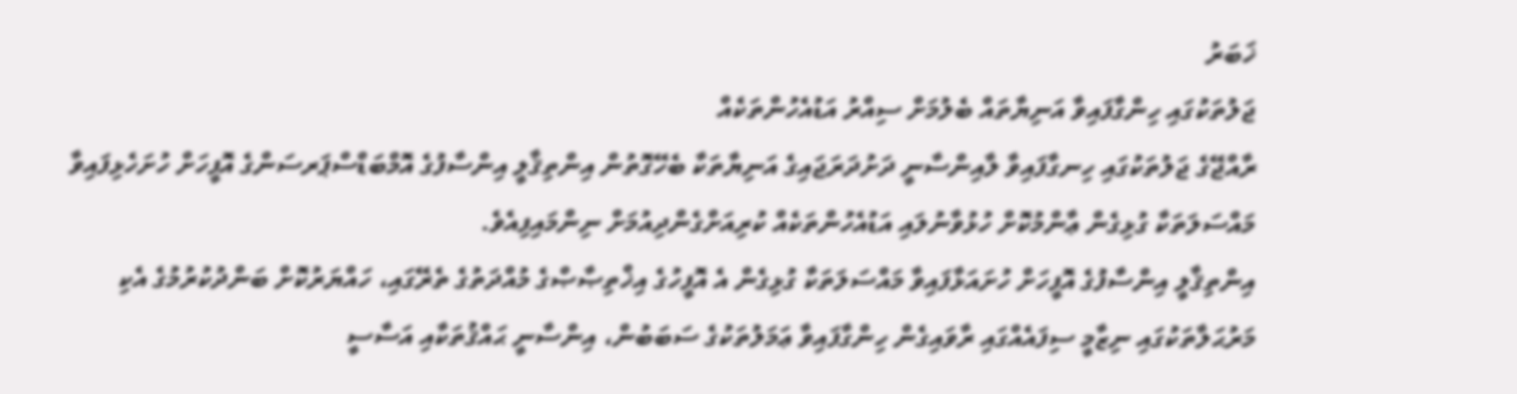ޚަބަރު
ޖަލުތަކުގައި ހިންގާފައިވާ އަނިޔާތައް ބެލުމަށް ސިއްރު އަޑުއެހުންތަކެއް
ރާއްޖޭގެ ޖަލުތަކުގައި ހިނގާފައިވާ ލާއިންސާނީ ދަށުދަރަޖައިގެ އަނިޔާތަކާ ބެހޭގޮތުން އިންތިޤާލީ އިންސާފުގެ އޮމްބަޑްސްޕަރސަންގެ އޮފީހަށް ހުށަހެޅިފައިވާ މައްސަލަތަކާ ގުޅިގެން ޢާންމުކޮށް ހުޅުވާނުލައި އަޑުއެހުންތަކެއް ކުރިއަށްގެންދިއުމަށް ނިންމައިފިއެވެ.
އިންތިޤާލީ އިންސާފުގެ އޮފީހަށް ހުށައަޅާފައިވާ މައްސަލަތަކާ ގުޅިގެން އެ އޮފީހުގެ އިޚްތިޞާޞްގެ މުއްދަތުގެ ތެރޭގައި، ހައްޔަރުކޮށް ބަންދުކުރުމުގެ އެކި މަރުޙަލާތަކުގައި ނިޒާމީ ސިފައެއްގައި ރާވައިގެން ހިންގާފައިވާ ޢަމަލުތަކުގެ ސަބަބުން، އިންސާނީ ޙައްޤުތަކާއި އަސާސީ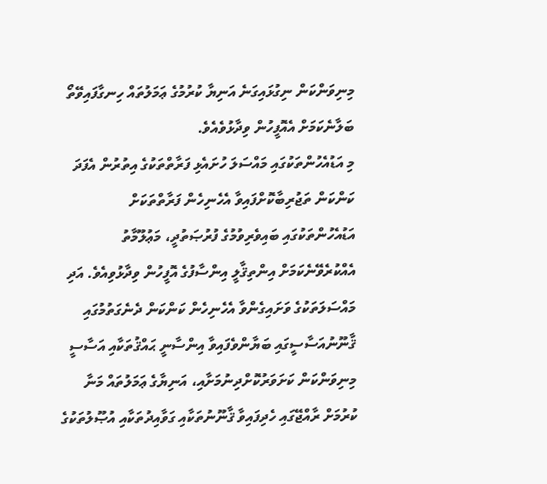މިނިވަންކަން ނިގުޅައިގަނެ އަނިޔާ ކުރުމުގެ ޢަމަލުތައް ހިނގާފައިވޭތޯ ބަލާނެކަމަށް އެއޮފީހުން ވިދާޅުވެއެވެ.
މި އަޑުއެހުންތަކުގައި މައްސަލަ ހުށައެޅި ފަރާތްތަކުގެ އިތުރުން އެފަދަ ކަންކަން ތަޖުރިބާކޮށްފައިވާ އެހެނިހެން ފަރާތްތަކަށް އަޑުއެހުންތަކުގައި ބައިވެރިވުމުގެ ފުރުޞަތުދީ، މަޢުލޫމާތު އެއްކުރެވޭނެކަމަށް އިންތިޤާލީ އިންސާފުގެ އޮފީހުން ވިދާޅުވިއެވެ. އަދި މައްސަލަތަކުގެ ވަށައިގެންވާ އެހެނިހެން ކަންކަން ދެނެގަތުމުގައި ޤާނޫނުއަސާސީގައި ބަޔާންވެފައިވާ އިންސާނީ ޙައްޤުތަކާއި އަސާސީ މިނިވަންކަން ކަށަވަރުކޮށްދިނުމަށާއި، އަނިޔާގެ ޢަމަލުތައް މަނާ ކުރުމަށް ރާއްޖޭގައި ހެދިފައިވާ ޤާނޫނުތަކާއި ގަވާއިދުތަކާއި އުޞޫލުތަކުގެ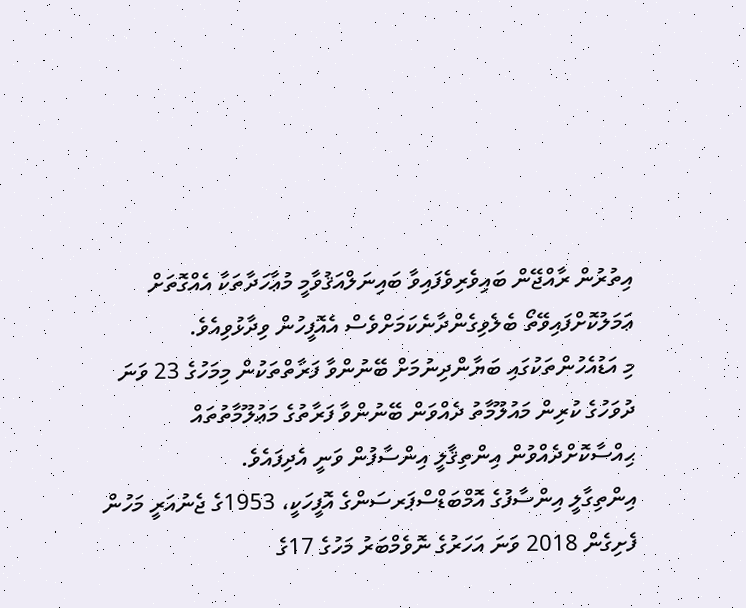އިތުރުން ރާއްޖޭން ބައިވެރިވެފައިވާ ބައިނަލްއަޤުވާމީ މުޢާހަދާތަކާ އެއްގޮތަށް ޢަމަލުކޮށްފައިވޭތޯ ބެލެވިގެންދާނެކަމަށްވެސް އެއޮފީހުން ވިދާޅުވިއެވެ.
މި އަޑުއެހުންތަކުގައި ބަޔާންދިނުމަށް ބޭނުންވާ ފަރާތްތަކުން މިމަހުގެ 23 ވަނަ ދުވަހުގެ ކުރިން މައުލޫމާތު ދެއްވަން ބޭނުންވާ ފަރާތުގެ މަޢުލޫމާތުތައް ޙިއްސާކޮށްދެއްވުން އިންތިޤާލީ އިންސާފުން ވަނީ އެދިފައެވެ.
އިންތިގާލީ އިންސާފުގެ އޮމްބަޑްސްޕަރސަންގެ އޮފީހަކީ، 1953ގެ ޖެނުއަރީ މަހުން ފެށިގެން 2018 ވަނަ އަހަރުގެ ނޮވެމްބަރު މަހުގެ 17ގެ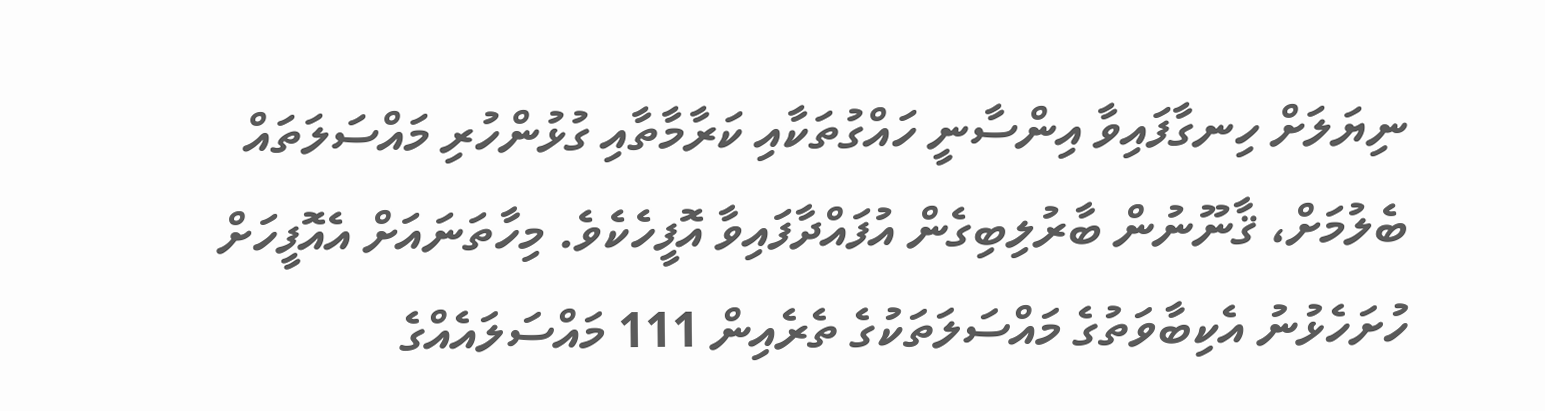ނިޔަލަށް ހިނގާފައިވާ އިންސާނީ ހައްގުތަކާއި ކަރާމާތާއި ގުޅުންހުރި މައްސަލަތައް ބެލުމަށް، ޤާނޫނުން ބާރުލިބިގެން އުފައްދާފައިވާ އޮފީހެކެވެ. މިހާތަނައަށް އެއޮފީހަށް ހުށަހެޅުނު އެކިބާވަތުގެ މައްސަލަތަކުގެ ތެރެއިން 111 މައްސަލައެއްގެ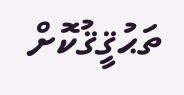ތަޙުޤީޤުކޮށް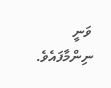ވަނީ ނިންމާފައެވެ.